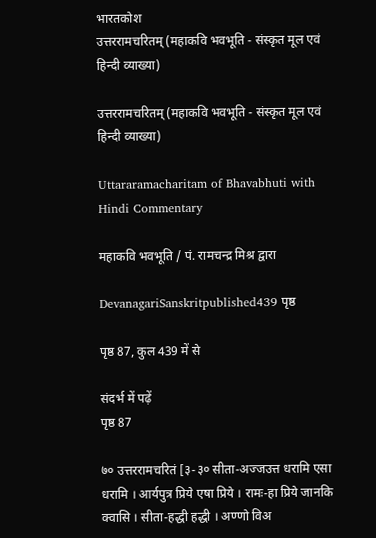भारतकोश
उत्तररामचरितम् (महाकवि भवभूति - संस्कृत मूल एवं हिन्दी व्याख्या)

उत्तररामचरितम् (महाकवि भवभूति - संस्कृत मूल एवं हिन्दी व्याख्या)

Uttararamacharitam of Bhavabhuti with Hindi Commentary

महाकवि भवभूति / पं. रामचन्द्र मिश्र द्वारा

DevanagariSanskritpublished439 पृष्ठ

पृष्ठ 87, कुल 439 में से

संदर्भ में पढ़ें
पृष्ठ 87

७० उत्तररामचरितं [३-३० सीता-अज्जउत्त धरामि एसा धरामि । आर्यपुत्र प्रिये एषा प्रिये । रामः-हा प्रिये जानकि क्वासि । सीता-हद्धी हद्धी । अण्णो विअ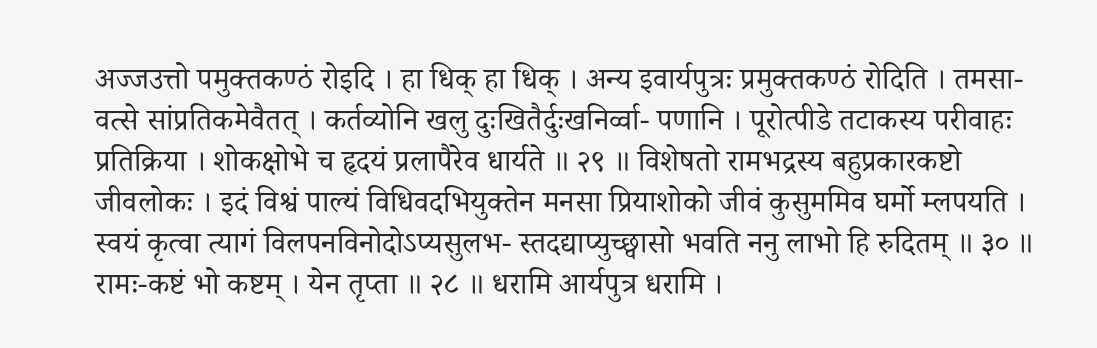अज्जउत्तो पमुक्तकण्ठं रोइदि । हा धिक् हा धिक् । अन्य इवार्यपुत्रः प्रमुक्तकण्ठं रोदिति । तमसा-वत्से सांप्रतिकमेवैतत् । कर्तव्योनि खलु दुःखितैर्दुःखनिर्व्वा- पणानि । पूरोत्पीडे तटाकस्य परीवाहः प्रतिक्रिया । शोकक्षोभे च हृदयं प्रलापैरेव धार्यते ॥ २९ ॥ विशेषतो रामभद्रस्य बहुप्रकारकष्टो जीवलोकः । इदं विश्वं पाल्यं विधिवदभियुक्तेन मनसा प्रियाशोको जीवं कुसुममिव घर्मो म्लपयति । स्वयं कृत्वा त्यागं विलपनविनोदोऽप्यसुलभ- स्तदद्याप्युच्छ्वासो भवति ननु लाभो हि रुदितम् ॥ ३० ॥ रामः-कष्टं भो कष्टम् । येन तृप्ता ॥ २८ ॥ धरामि आर्यपुत्र धरामि ।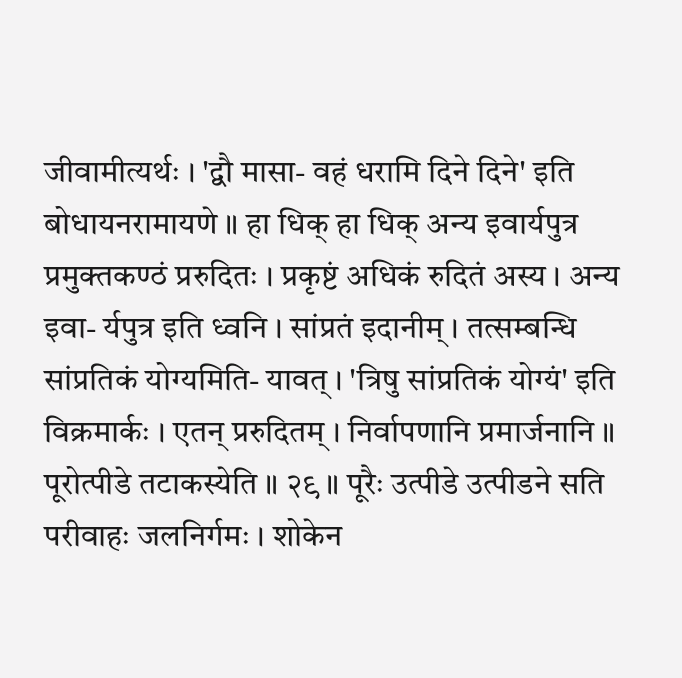जीवामीत्यर्थः । 'द्वौ मासा- वहं धरामि दिने दिने' इति बोधायनरामायणे ॥ हा धिक् हा धिक् अन्य इवार्यपुत्र प्रमुक्तकण्ठं प्ररुदितः । प्रकृष्टं अधिकं रुदितं अस्य । अन्य इवा- र्यपुत्र इति ध्वनि । सांप्रतं इदानीम् । तत्सम्बन्धि सांप्रतिकं योग्यमिति- यावत् । 'त्रिषु सांप्रतिकं योग्यं' इति विक्रमार्कः । एतन् प्ररुदितम् । निर्वापणानि प्रमार्जनानि ॥ पूरोत्पीडे तटाकस्येति ॥ २९ ॥ पूरैः उत्पीडे उत्पीडने सति परीवाहः जलनिर्गमः । शोकेन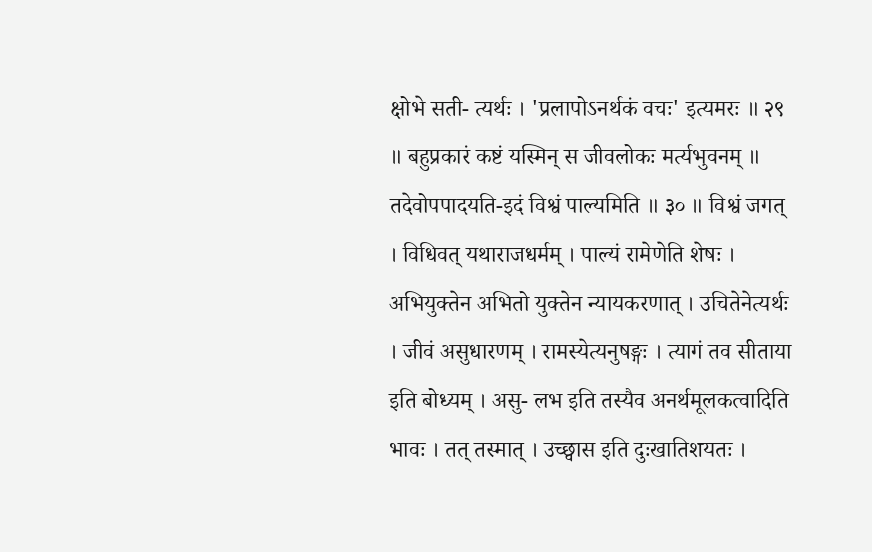क्षोभे सती- त्यर्थः । 'प्रलापोऽनर्थकं वचः' इत्यमरः ॥ २९ ॥ बहुप्रकारं कष्टं यस्मिन् स जीवलोकः मर्त्यभुवनम् ॥ तदेवोपपादयति-इदं विश्वं पाल्यमिति ॥ ३० ॥ विश्वं जगत् । विधिवत् यथाराजधर्मम् । पाल्यं रामेणेति शेषः । अभियुक्तेन अभितो युक्तेन न्यायकरणात् । उचितेनेत्यर्थः । जीवं असुधारणम् । रामस्येत्यनुषङ्गः । त्यागं तव सीताया इति बोध्यम् । असु- लभ इति तस्यैव अनर्थमूलकत्वादिति भावः । तत् तस्मात् । उच्छ्वास इति दुःखातिशयतः ।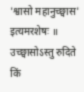'श्वासो महानुच्छ्वास' इत्यमरशेषः ॥ उच्छ्वासोऽस्तु रुदिते किं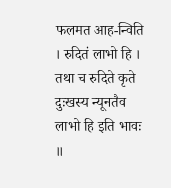फलमत आह-न्विति । रुदितं लाभो हि । तथा च रुदिते कृते दुःखस्य न्यूनतैव लाभो हि इति भावः ॥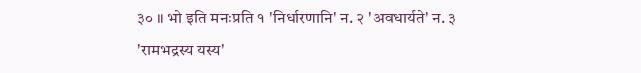३० ॥ भो इति मनःप्रति १ 'निर्धारणानि' न. २ 'अवधार्यते' न. ३ 'रामभद्रस्य यस्य'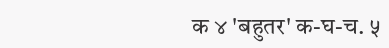क ४ 'बहुतर' क-घ-च. ५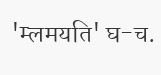'म्लमयति' घ-च.